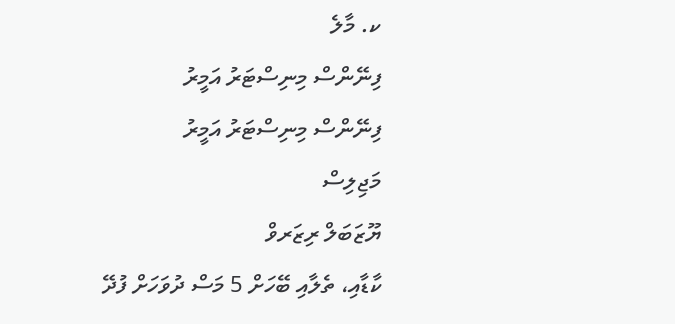ކ. މާލެ
ފިނޭންސް މިނިސްޓަރު އަމީރު
ފިނޭންސް މިނިސްޓަރު އަމީރު
މަޖިލިސް
ޔޫޒަބަލް ރިޒަރވް
ކާޑާއި، ތެލާއި ބޭހަށް 5 މަސް ދުވަހަށް ފުދޭ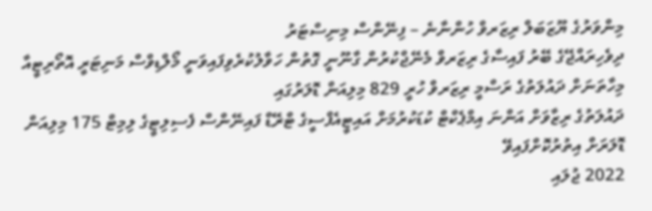މިންވަރުގެ ޔޫޒަބަލް ރިޒަރވް ހުންނާނެ – ފިނޭންސް މިނިސްޓަރު
ދިވެހިރައްޖޭގެ ބޭރު ފައިސާގެ ރިޒަރވް މެނޭޖްކުރުން ގާނޫނީ ގޮތުން ހަވާލުކުރެވިފައިވަނީ މޯލްޑިވްސް މަނިޓަރީ އޮތޯރިޓީއާ
މިހާތަނަށް ދައުލަތުގެ ރަސްމީ ރިޒަރވް ހުރީ 829 މިލިއަން ޑޮލަރުގައި
ދައުލަތުގެ ރިޒާވަށް އަންނަ އިމްޕެކްޓް ކުޑަކުރުމަށް އައިޓީއެފްސީގެ ޓްރޭޑް ފައިނޭންސް ފެސިލިޓީގެ ލިމިޓް 175 މިލިއަން ޑޮލަރަށް އިތުރުކޮށްފައިވޭ
2022 ޖުލައި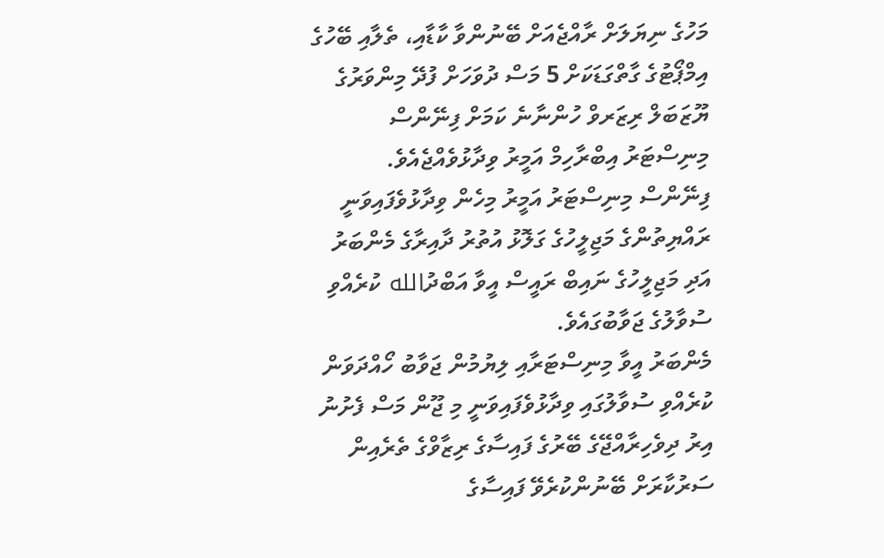މަހުގެ ނިޔަލަށް ރާއްޖެއަށް ބޭނުންވާ ކާޑާއި، ތެލާއި ބޭހުގެ އިމްޕޯޓުގެ ގާތްގަޑަކަށް 5 މަސް ދުވަހަށް ފުދޭ މިންވަރުގެ ޔޫޒަބަލް ރިޒަރވް ހުންނާނެ ކަމަށް ފިނޭންސް މިނިސްޓަރު އިބްރާހިމް އަމީރު ވިދާޅުވެއްޖެއެވެ.
ފިނޭންސް މިނިސްޓަރު އަމީރު މިހެން ވިދާޅުވެފައިވަނީ ރައްޔިތުންގެ މަޖިލީހުގެ ގަލޮޅު އުތުރު ދާއިރާގެ މެންބަރު އަދި މަޖިލީހުގެ ނައިބް ރައީސް އީވާ އަބްދުالله ކުރެއްވި ސުވާލުގެ ޖަވާބުގައެވެ.
މެންބަރު އީވާ މިނިސްޓަރާއި ލިޔުމުން ޖަވާބު ހޯއްދަވަން ކުރެއްވި ސުވާލުގައި ވިދާޅުވެފައިވަނީ މި ޖޫން މަސް ފެށުނު އިރު ދިވެހިރާއްޖޭގެ ބޭރުގެ ފައިސާގެ ރިޒާވްގެ ތެރެއިން ސަރުކާރަށް ބޭނުންކުރެވޭ ފައިސާގެ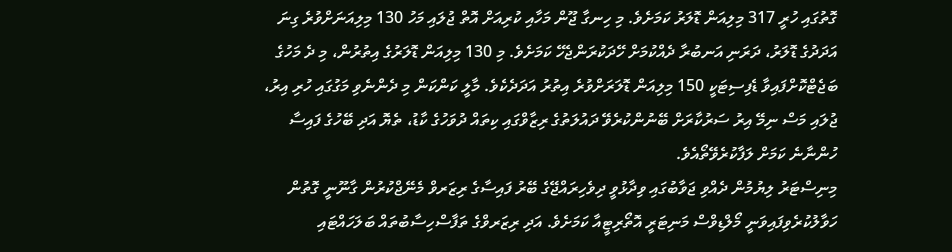ގޮތުގައި ހުރީ 317 މިލިއަން ޑޮލަރު ކަމަށެވެ. މި ހިނގާ ޖޫން މަހާއި ކުރިއަށް އޮތް ޖުލައި މަހު 130 މިލިއަނަށްވުރެ ގިނަ އަދަދުގެ ޑޮލަރު، ދަރަނި އަނބުރާ ދެއްކުމަށް ހޭދަކުރަންޖެހޭ ކަމަށެވެ. މި 130 މިލިއަން ޑޮލަރުގެ އިތުރުން، މި ދެ މަހުގެ ބަޖެޓްކޮށްފައިވާ ޑެފިސިޓަކީ 150 މިލިއަން ޑޮލަރަށްވުރެ އިތުރު އަދަދެކެވެ. މާލީ ކަންކަން މި ދެންނެވި މަގުގައި ހުރި އިރު، ޖުލައި މަސް ނިމޭ އިރު ސަރުކާރަށް ބޭނުންކުރެވޭ ދައުލަތުގެ ރިޒާވްގައި ކިތައް ދުވަހުގެ ކާޑު، ތެޔޮ އަދި ބޭހުގެ ފައިސާ ހުންނާނެ ކަމަށް ލަފާކުރެވޭތޯއެވެ.
މިނިސްޓަރު ލިޔުމުން ދެއްވި ޖަވާބުގައި ވިދާޅުވީ ދިވެހިރައްޖޭގެ ބޭރު ފައިސާގެ ރިޒަރވް މެނޭޖްކުރުން ގާނޫނީ ގޮތުން ހަވާލުކުރެވިފައިވަނީ މޯލްޑިވްސް މަނިޓަރީ އޮތޯރިޓީއާ ކަމަށެވެ. އަދި ރިޒަރވްގެ ތަފާސްހިސާބުތައް ބަލަހައްޓައި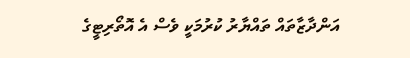އަންދާޒާތައް ތައްޔާރު ކުރުމަކީ ވެސް އެ އޮތޯރިޓީގެ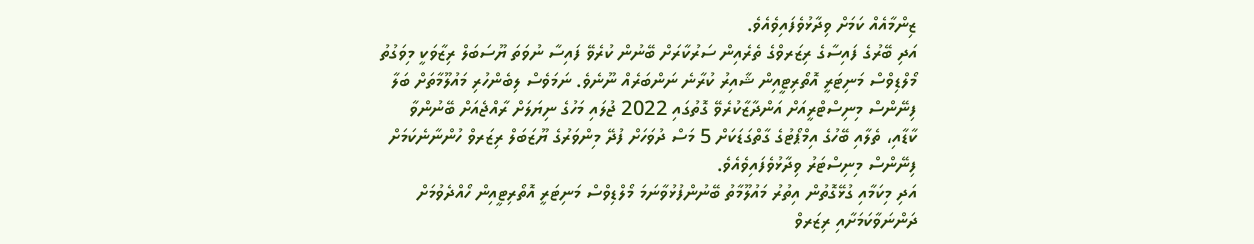ޒިންމާއެއް ކަމަށް ވިދާޅުވެފައިވެއެވެ.
އަދި ބޭރުގެ ފައިސާގެ ރިޒަރވްގެ ތެރެއިން ސަރުކާރަށް ބޭނުން ކުރެވޭ ފައިސާ ނުވަތަ ޔޫސަބަލް ރިޒާވަކީ މިވަގުތު މޯލްޑިވްސް މަނިޓަރީ އޮތޯރިޓީއިން ޝާއިރު ކުރާނެ ނަންބަރެއް ނޫނެވެ. ނަމަވެސް ލިބެންހުރި މައުލޫމާތަށް ބަލާ ފިނޭންސް މިނިސްޓްރީއަށް އަންދާޒާކުރެވޭ ގޮތުގައި 2022 ޖުލައި މަހުގެ ނިޔަލަށް ރާއްޖެއަށް ބޭނުންވާ ކާޑާއި، ތެލާއި ބޭހުގެ އިމްޕޯޓުގެ ގާތްގަޑަކަށް 5 މަސް ދުވަހަށް ފުދޭ މިންވަރުގެ ޔޫޒަބަލް ރިޒަރވް ހުންނާނެކަމަށް ފިނޭންސް މިނިސްޓަރު ވިދާޅުވެފައިވެއެވެ.
އަދި މިކަމާއި ގުޅޭގޮތުން އިތުރު މައުލޫމާތު ބޭނުންފުޅުވާނަމަ މޯލްޑިވްސް މަނިޓަރީ އޮތޯރިޓީއިން ހޯއްދެވުމަށް ދަންނަވާކަމަށާއި ރިޒަރވް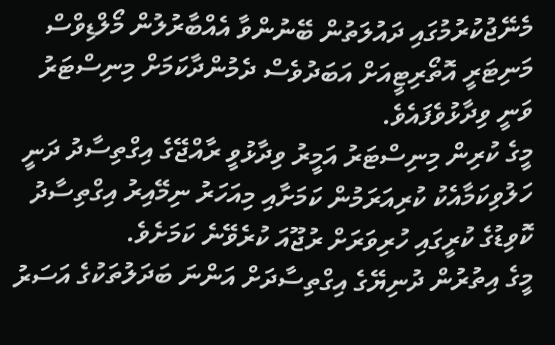މެނޭޖުކުރުމުގައި ދައުލަތުން ބޭނުންވާ އެއްބާރުލުން މޯލްޑިވްސް މަނިޓަރީ އޮތޯރިޓީއަށް އަބަދުވެސް ދެމުންދާކަމަށް މިނިސްޓަރު ވަނީ ވިދާޅުވެފައެވެ.
މީގެ ކުރިން މިނިސްޓަރު އަމީރު ވިދާޅުވީ ރާއްޖޭގެ އިގްތިސާދު ދަނީ ހަލުވިކަމާއެކު ކުރިއަރަމުން ކަމަށާއި މިއަހަރު ނިމޭއިރު އިގްތިސާދު ކޮވިޑުގެ ކުރީގައި ހުރިވަރަށް ރުޖޫއަ ކުރެވޭނެ ކަމަށެވެ.
މީގެ އިތުރުން ދުނިޔޭގެ އިގްތިސާދަށް އަންނަ ބަދަލުތަކުގެ އަސަރު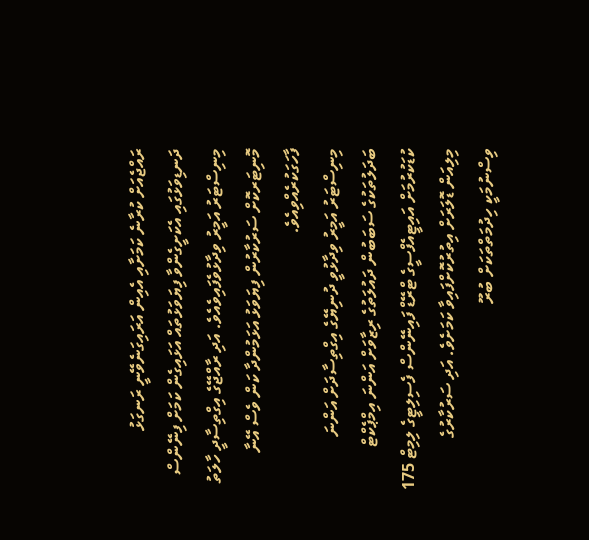ރައްޖެއަށް ކުރާނެ ކަމަށާއި އެއިން އަރައިގަނެވޭނީ ރަނގަޅު ދަނޑިވަޅުގައި އެކަށީގެންވާ ފިޔަވަޅުތައް އަޅައިގެން ކަމަށް ފިނޭންސް މިނިސްޓަރު އަމީރު ވިދާޅުވެފައިވެއެވެ. އަދި ރާއްޖޭގެ އިގްތިސާދީ ހާލަތު މޮނިޓަރކޮށް ސަރުކާރުން ފިޔަވަޅު އަޅަމުންދާ ކަން ވެސް އޭނާ ފާހަގަކުރެއްވިއެވެ.
މިނިސްޓަރު އަމީރު ވިދާޅުވީ ދުނިޔޭގެ އިގްތިސާދަށް އަންނަ ބަދަލުތަކުގެ ސަބަބުން ދައުލަތުގެ ރިޒާވަށް އަންނަ އިމްޕެކްޓް ކުޑަކުރުމަށް އައިޓީއެފްސީގެ ޓްރޭޑް ފައިނޭންސް ފެސިލިޓީގެ ލިމިޓް 175 މިލިއަން ޑޮލަރަށް އިތުރުކޮށްފައިވާ ކަމަށެވެ. އަދި ސަރުކާރުގެ ވިސްނުމަކީ ހިދުމަތްތަކަށް ބުރޫ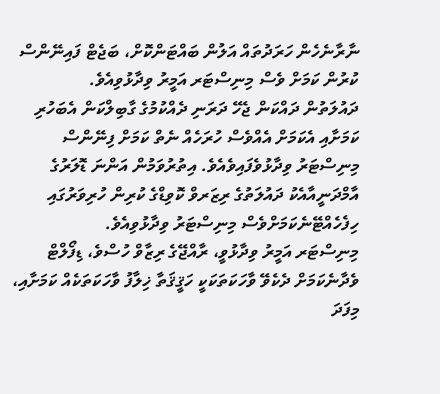ނާރާނެހެން ހަރަދުތައް އަލުން ބައްޓަންކޮށް، ބަޖެޓް ފައިނޭންސް ކުރުން ކަމަށް ވެސް މިނިސްޓަރ އަމީރު ވިދާޅުވިއެވެ.
ދައުލަތުން ދައްކަން ޖެހޭ ދަރަނި ދެއްކުމުގެ ގާބިލްކަން އެބަހުރި ކަމަށާއި އެކަމަށް އެއްވެސް ހުރަހެއް ނެތް ކަމަށް ފިނޭންސް މިނިސްޓަރު ވިދާޅުވެފައިވެއެވެ. އިތުރުވަމުން އަންނަ ޑޮލަރުގެ އާމްދަނީއާއެކު ދައުލަތުގެ ރިޒަރވް ކޮވިޑްގެ ކުރިން ހުރިވަރުގައި ހިފެހެއްޓޭނެކަމަށްވެސް މިނިސްޓަރު ވިދާޅުވިއެވެ.
މިނިސްޓަރ އަމީރު ވިދާޅުވީ، ރާއްޖޭގެ ރިޒާވް ހުސްވެ، ޑިފޯލްޓް ވެދާނެކަމަށް ދެކެވޭ ވާހަކަތަކަކީ ހަޤީޤަތާ ޚިލާފު ވާހަކަތަކެއް ކަމަށާއި، މިފަދަ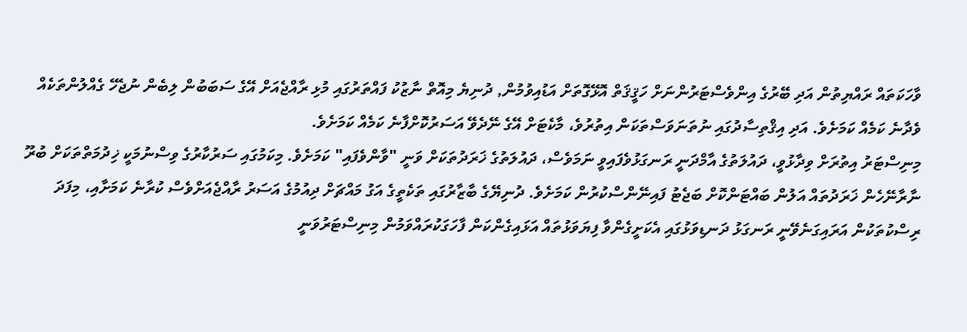ވާހަކަތައް ރައްޔިތުން އަދި ބޭރުގެ އިންވެސްޓަރުންނަށް ހަޤީޤަތް އޮޅޭގޮތަށް އަޑުއިވުމުން, ދުނިޔެ މިއޮތް ނާޒުކު ފައްތަރުގައި މުޅި ރާއްޖެއަށް އޭގެ ސަބަބުން ލިބެން ނުޖެހޭ ގެއްލުންތަކެއް ވެދާނެ ކަމެއް ކަމަށެވެ. އަދި އިޤްތިސާދުގައި ނުތަނަވަސްތަކަން އިތުރުވެ، މާކެޓަށް އޭގެ ނޭދެވޭ އަސަރުކޮށްފާނެ ކަމެއް ކަމަށެވެ.
މިނިސްޓަރު އިތުރަށް ވިދާޅުވީ، ދައުލަތުގެ އާމްދަނީ ރަނގަޅުވެފައިވީ ނަމަވެސް، ދައުލަތުގެ ޚަރަދުތަކަށް ވަނީ "ވާންވެފައި" ކަމަށެވެ. މިކަމުގައި ސަރުކާރުގެ ވިސްނުމަކީ ޚިދުމަތްތަކަށް ބުރޫ ނާރާނޭހެން ޚަރަދުތައް އަލުން ބައްޓަންކޮށް ބަޖެޓު ފައިނޭންސްކުރުން ކަމަށެވެ. ދުނިޔޭގެ ބާޒާރުގައި ތަކެތީގެ އަގު މައްޗަށް ދިއުމުގެ އަސަރު ރާއްޖެއަށްވެސް ކުރާނެ ކަމަށާއި، މިފަދަ ރިސްކުތަކުން އަރައިގަނެވޭނީ ރަނގަޅު ދަނޑިވަޅުގައި އެކަށީގެންވާ ފިޔަވަޅުތައް އަޅައިގެންކަން ފާހަގަކުރައްވަމުން މިނިސްޓަރުވަނީ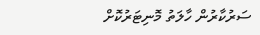ސަރުކާރުން ހާލަތު މޮނިޓަރުކޮށް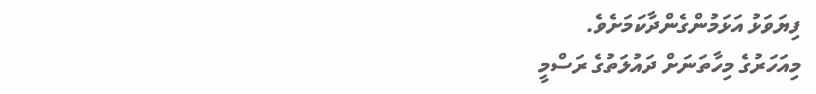ފިޔަވަޅު އަޅަމުންގެންދާކަމަށެވެ.
މިއަހަރުގެ މިހާތަނަށް ދައުލަތުގެ ރަސްމީ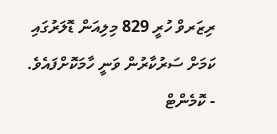ރިޒަރވް ހުރީ 829 މިލިއަން ޑޮލަރުގައި ކަމަށް ސަރުކާރުން ވަނީ ހާމަކޮށްފައެވެ.
- ކޮމެންޓް